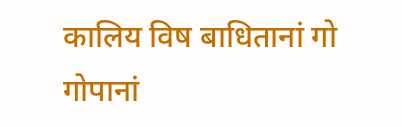कालिय विष बाधितानां गो गोपानां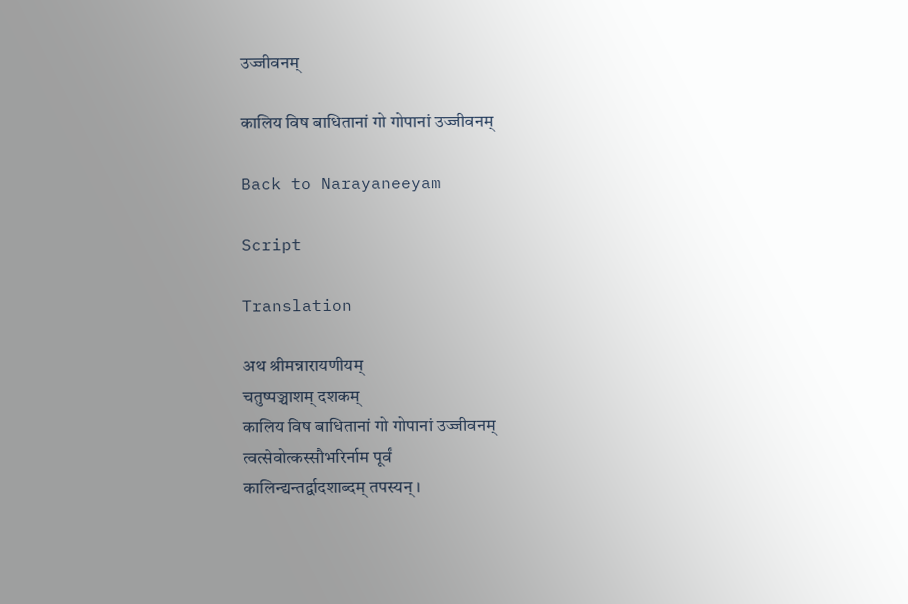उज्जीवनम्

कालिय विष बाधितानां गो गोपानां उज्जीवनम्

Back to Narayaneeyam

Script

Translation

अथ श्रीमन्नारायणीयम्
चतुष्पञ्चाशम् दशकम्
कालिय विष बाधितानां गो गोपानां उज्जीवनम्
त्वत्सेवोत्कस्सौभरिर्नाम पूर्वं
कालिन्द्यन्तर्द्वादशाब्दम् तपस्यन् ।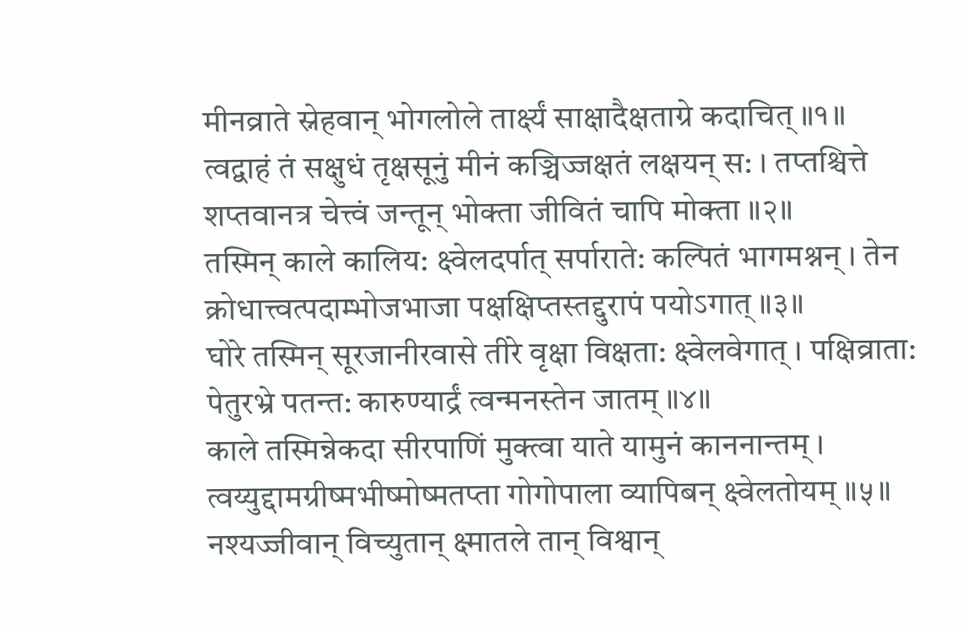मीनव्राते स्नेहवान् भोगलोले तार्क्ष्यं साक्षादैक्षताग्रे कदाचित् ॥१॥
त्वद्वाहं तं सक्षुधं तृक्षसूनुं मीनं कञ्चिज्जक्षतं लक्षयन् स: । तप्तश्चित्ते शप्तवानत्र चेत्त्वं जन्तून् भोक्ता जीवितं चापि मोक्ता ॥२॥
तस्मिन् काले कालिय: क्ष्वेलदर्पात् सर्पाराते: कल्पितं भागमश्नन् । तेन क्रोधात्त्वत्पदाम्भोजभाजा पक्षक्षिप्तस्तद्दुरापं पयोऽगात् ॥३॥
घोरे तस्मिन् सूरजानीरवासे तीरे वृक्षा विक्षता: क्ष्वेलवेगात् । पक्षिव्राता: पेतुरभ्रे पतन्त: कारुण्यार्द्रं त्वन्मनस्तेन जातम् ॥४॥
काले तस्मिन्नेकदा सीरपाणिं मुक्त्वा याते यामुनं काननान्तम् । त्वय्युद्दामग्रीष्मभीष्मोष्मतप्ता गोगोपाला व्यापिबन् क्ष्वेलतोयम् ॥५॥
नश्यज्जीवान् विच्युतान् क्ष्मातले तान् विश्वान्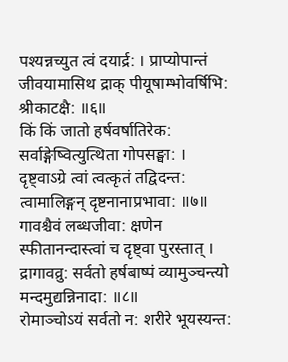पश्यन्नच्युत त्वं दयार्द्र: । प्राप्योपान्तं जीवयामासिथ द्राक् पीयूषाम्भोवर्षिभि: श्रीकाटक्षै: ॥६॥
किं किं जातो हर्षवर्षातिरेक: सर्वाङ्गेष्वित्युत्थिता गोपसङ्घा: । दृष्ट्वाऽग्रे त्वां त्वत्कृतं तद्विदन्त: त्वामालिङ्गन् दृष्टनानाप्रभावा: ॥७॥
गावश्चैवं लब्धजीवा: क्षणेन स्फीतानन्दास्त्वां च दृष्ट्वा पुरस्तात् । द्रागावव्रु: सर्वतो हर्षबाष्पं व्यामुञ्चन्त्यो मन्दमुद्यन्निनादा: ॥८॥
रोमाञ्चोऽयं सर्वतो न: शरीरे भूयस्यन्त: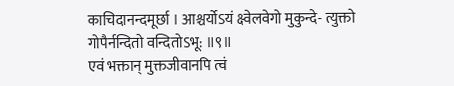काचिदानन्दमूर्छा । आश्चर्योऽयं क्ष्वेलवेगो मुकुन्दे- त्युक्तो गोपैर्नन्दितो वन्दितोऽभू: ॥९॥
एवं भक्तान् मुक्तजीवानपि त्वं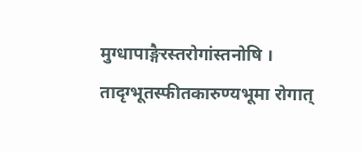मुग्धापाङ्गैरस्तरोगांस्तनोषि । तादृग्भूतस्फीतकारुण्यभूमा रोगात्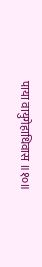पाया वायुगेहाधिवास ॥१०॥